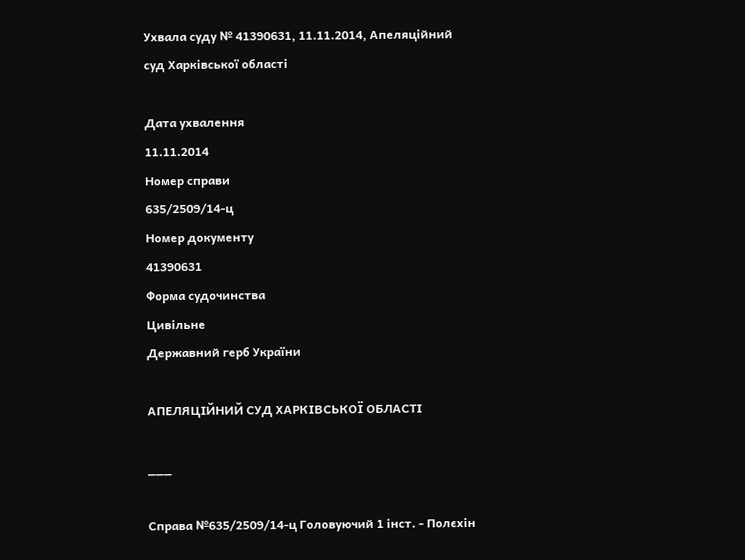Ухвала суду № 41390631, 11.11.2014, Апеляційний суд Харківської області

Дата ухвалення
11.11.2014
Номер справи
635/2509/14-ц
Номер документу
41390631
Форма судочинства
Цивільне
Державний герб України

АПЕЛЯЦІЙНИЙ СУД ХАРКІВСЬКОЇ ОБЛАСТІ

___

Справа №635/2509/14-ц Головуючий 1 інст. - Полєхін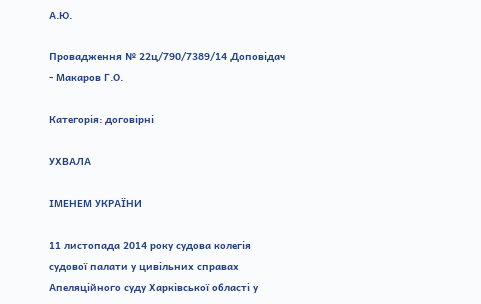А.Ю.

Провадження № 22ц/790/7389/14 Доповідач - Макаров Г.О.

Категорія: договірні

УХВАЛА

ІМЕНЕМ УКРАЇНИ

11 листопада 2014 року судова колегія судової палати у цивільних справах Апеляційного суду Харківської області у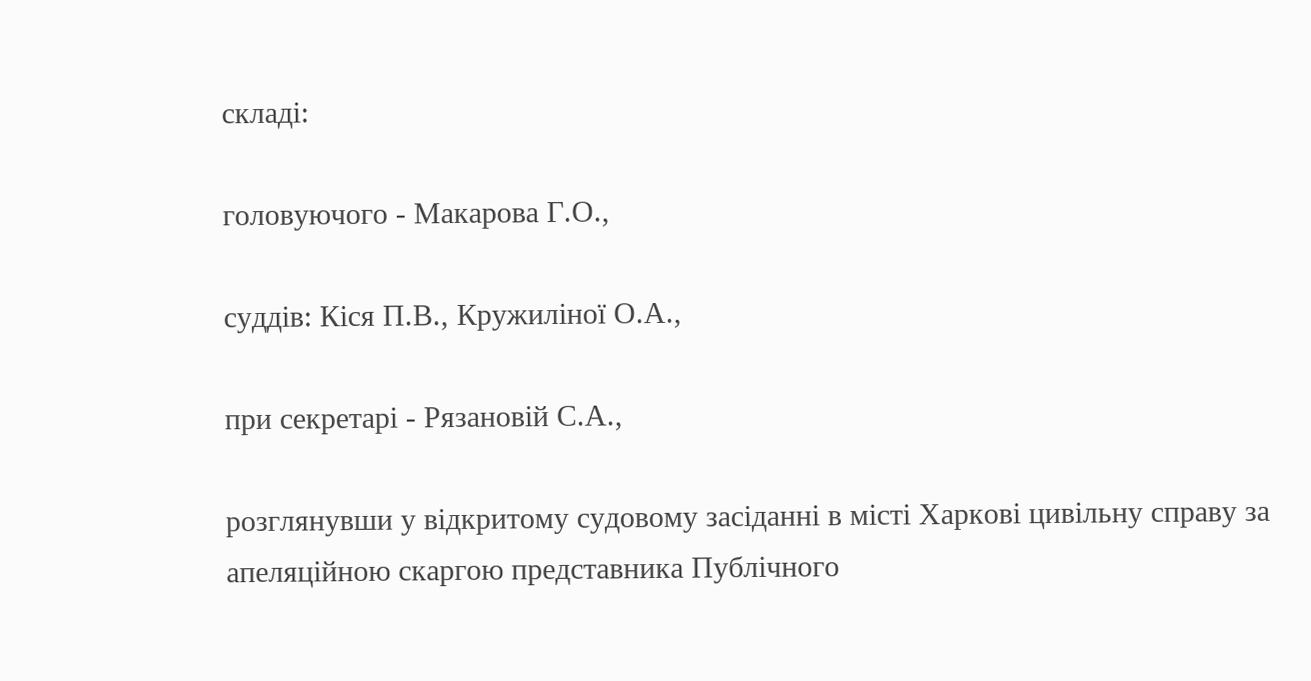складі:

головуючого - Макарова Г.О.,

суддів: Кіся П.В., Кружиліної О.А.,

при секретарі - Рязановій С.А.,

розглянувши у відкритому судовому засіданні в місті Харкові цивільну справу за апеляційною скаргою представника Публічного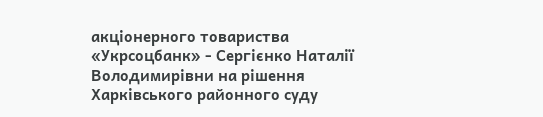акціонерного товариства «Укрсоцбанк» - Сергієнко Наталії Володимирівни на рішення Харківського районного суду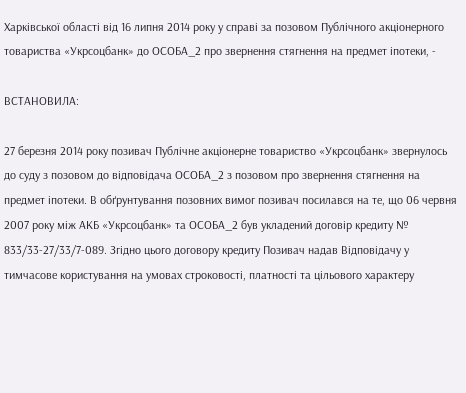Харківської області від 16 липня 2014 року у справі за позовом Публічного акціонерного товариства «Укрсоцбанк» до ОСОБА_2 про звернення стягнення на предмет іпотеки, -

ВСТАНОВИЛА:

27 березня 2014 року позивач Публічне акціонерне товариство «Укрсоцбанк» звернулось до суду з позовом до відповідача ОСОБА_2 з позовом про звернення стягнення на предмет іпотеки. В обґрунтування позовних вимог позивач посилався на те, що 06 червня 2007 року між АКБ «Укрсоцбанк» та ОСОБА_2 був укладений договір кредиту № 833/33-27/33/7-089. Згідно цього договору кредиту Позивач надав Відповідачу у тимчасове користування на умовах строковості, платності та цільового характеру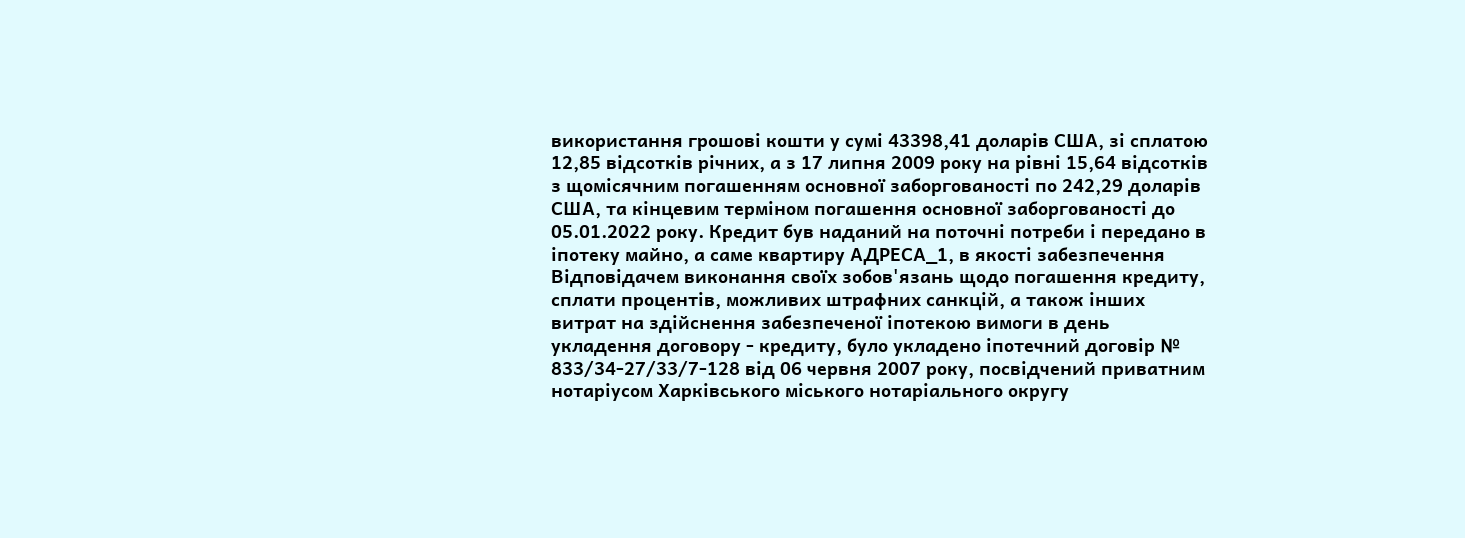використання грошові кошти у сумі 43398,41 доларів США, зі сплатою 12,85 відсотків річних, а з 17 липня 2009 року на рівні 15,64 відсотків з щомісячним погашенням основної заборгованості по 242,29 доларів США, та кінцевим терміном погашення основної заборгованості до 05.01.2022 року. Кредит був наданий на поточні потреби і передано в іпотеку майно, а саме квартиру АДРЕСА_1, в якості забезпечення Відповідачем виконання своїх зобов'язань щодо погашення кредиту, сплати процентів, можливих штрафних санкцій, а також інших витрат на здійснення забезпеченої іпотекою вимоги в день укладення договору - кредиту, було укладено іпотечний договір № 833/34-27/33/7-128 від 06 червня 2007 року, посвідчений приватним нотаріусом Харківського міського нотаріального округу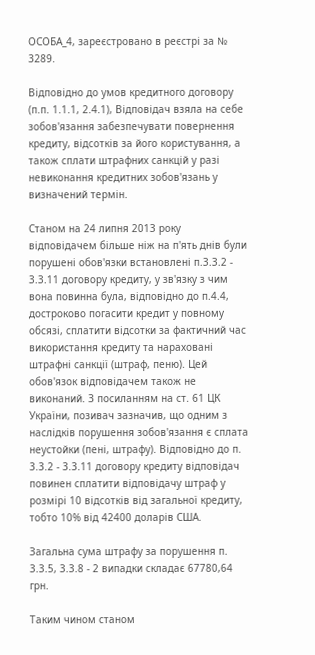ОСОБА_4, зареєстровано в реєстрі за № 3289.

Відповідно до умов кредитного договору (п.п. 1.1.1, 2.4.1), Відповідач взяла на себе зобов'язання забезпечувати повернення кредиту, відсотків за його користування, а також сплати штрафних санкцій у разі невиконання кредитних зобов'язань у визначений термін.

Станом на 24 липня 2013 року відповідачем більше ніж на п'ять днів були порушені обов'язки встановлені п.3.3.2 - 3.3.11 договору кредиту, у зв'язку з чим вона повинна була, відповідно до п.4.4, достроково погасити кредит у повному обсязі, сплатити відсотки за фактичний час використання кредиту та нараховані штрафні санкції (штраф, пеню). Цей обов'язок відповідачем також не виконаний. З посиланням на ст. 61 ЦК України, позивач зазначив, що одним з наслідків порушення зобов'язання є сплата неустойки (пені, штрафу). Відповідно до п. 3.3.2 - 3.3.11 договору кредиту відповідач повинен сплатити відповідачу штраф у розмірі 10 відсотків від загальної кредиту, тобто 10% від 42400 доларів США.

Загальна сума штрафу за порушення п. 3.3.5, 3.3.8 - 2 випадки складає 67780,64 грн.

Таким чином станом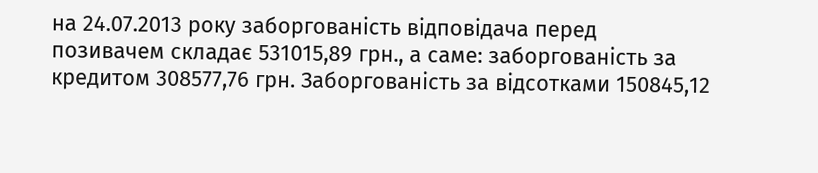на 24.07.2013 року заборгованість відповідача перед позивачем складає 531015,89 грн., а саме: заборгованість за кредитом 308577,76 грн. Заборгованість за відсотками 150845,12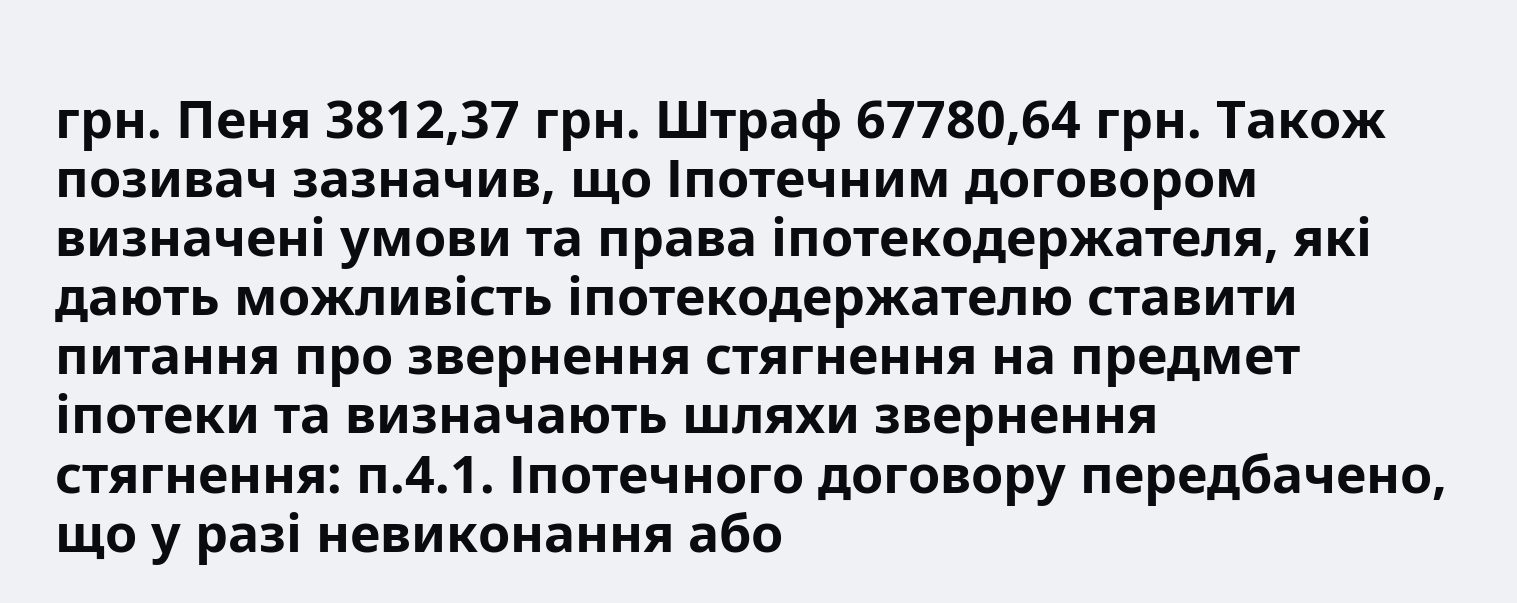грн. Пеня 3812,37 грн. Штраф 67780,64 грн. Також позивач зазначив, що Іпотечним договором визначені умови та права іпотекодержателя, які дають можливість іпотекодержателю ставити питання про звернення стягнення на предмет іпотеки та визначають шляхи звернення стягнення: п.4.1. Іпотечного договору передбачено, що у разі невиконання або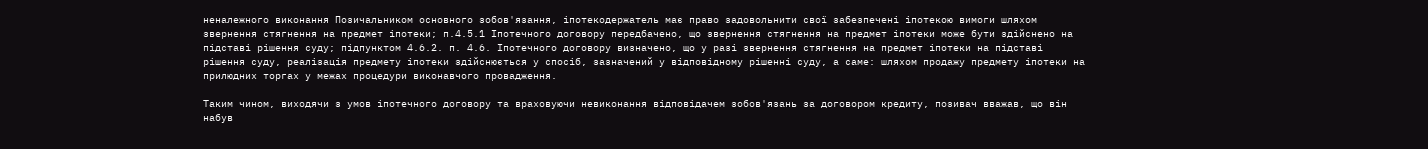неналежного виконання Позичальником основного зобов'язання, іпотекодержатель має право задовольнити свої забезпечені іпотекою вимоги шляхом звернення стягнення на предмет іпотеки; п.4.5.1 Іпотечного договору передбачено, що звернення стягнення на предмет іпотеки може бути здійснено на підставі рішення суду; підпунктом 4.6.2. п. 4.6. Іпотечного договору визначено, що у разі звернення стягнення на предмет іпотеки на підставі рішення суду, реалізація предмету іпотеки здійснюється у спосіб, зазначений у відповідному рішенні суду, а саме: шляхом продажу предмету іпотеки на прилюдних торгах у межах процедури виконавчого провадження.

Таким чином, виходячи з умов іпотечного договору та враховуючи невиконання відповідачем зобов'язань за договором кредиту, позивач вважав, що він набув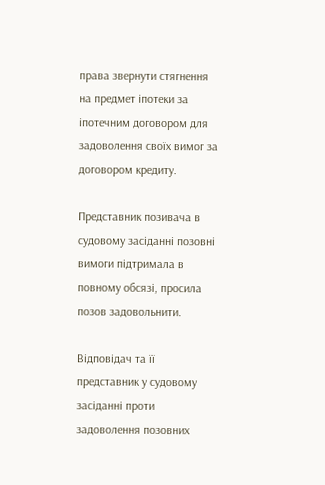права звернути стягнення на предмет іпотеки за іпотечним договором для задоволення своїх вимог за договором кредиту.

Представник позивача в судовому засіданні позовні вимоги підтримала в повному обсязі, просила позов задовольнити.

Відповідач та її представник у судовому засіданні проти задоволення позовних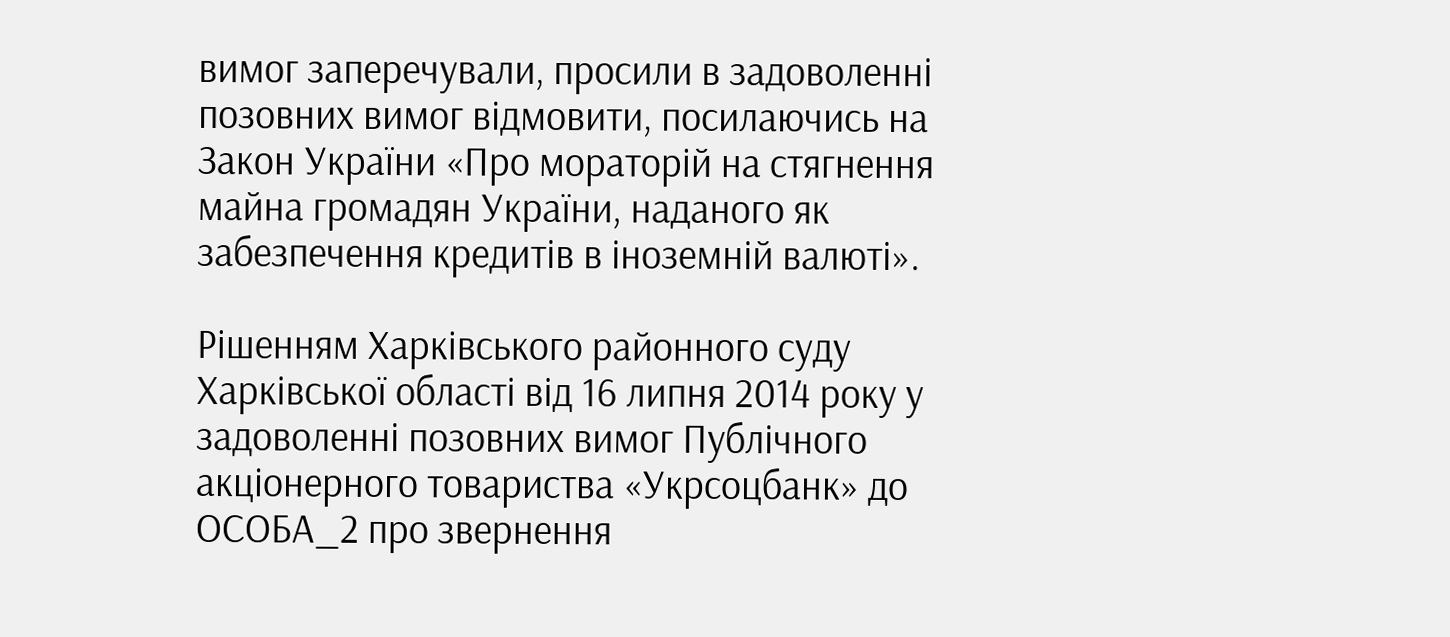вимог заперечували, просили в задоволенні позовних вимог відмовити, посилаючись на Закон України «Про мораторій на стягнення майна громадян України, наданого як забезпечення кредитів в іноземній валюті».

Рішенням Харківського районного суду Харківської області від 16 липня 2014 року у задоволенні позовних вимог Публічного акціонерного товариства «Укрсоцбанк» до ОСОБА_2 про звернення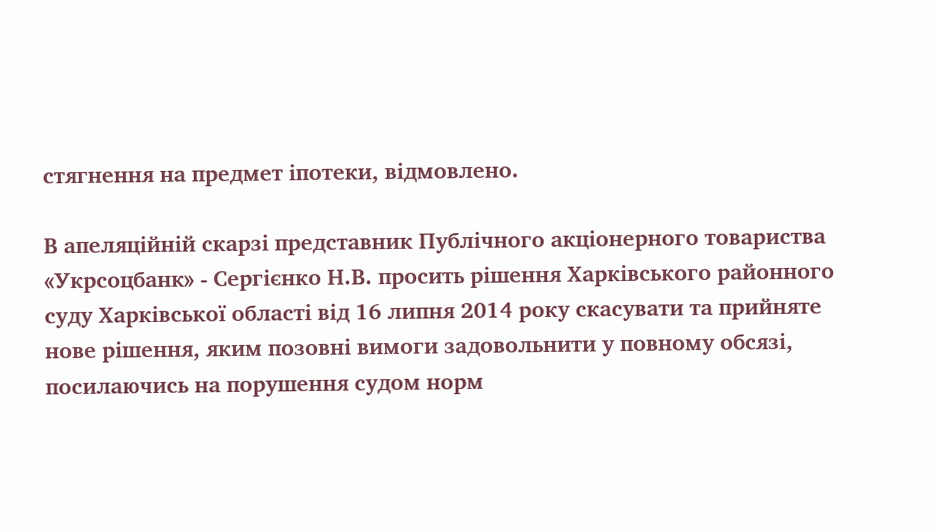стягнення на предмет іпотеки, відмовлено.

В апеляційній скарзі представник Публічного акціонерного товариства «Укрсоцбанк» - Сергієнко Н.В. просить рішення Харківського районного суду Харківської області від 16 липня 2014 року скасувати та прийняте нове рішення, яким позовні вимоги задовольнити у повному обсязі, посилаючись на порушення судом норм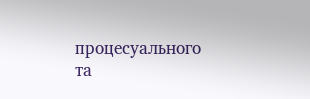процесуального та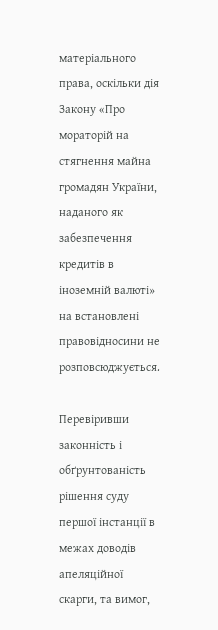матеріального права, оскільки дія Закону «Про мораторій на стягнення майна громадян України, наданого як забезпечення кредитів в іноземній валюті» на встановлені правовідносини не розповсюджується.

Перевіривши законність і обґрунтованість рішення суду першої інстанції в межах доводів апеляційної скарги, та вимог,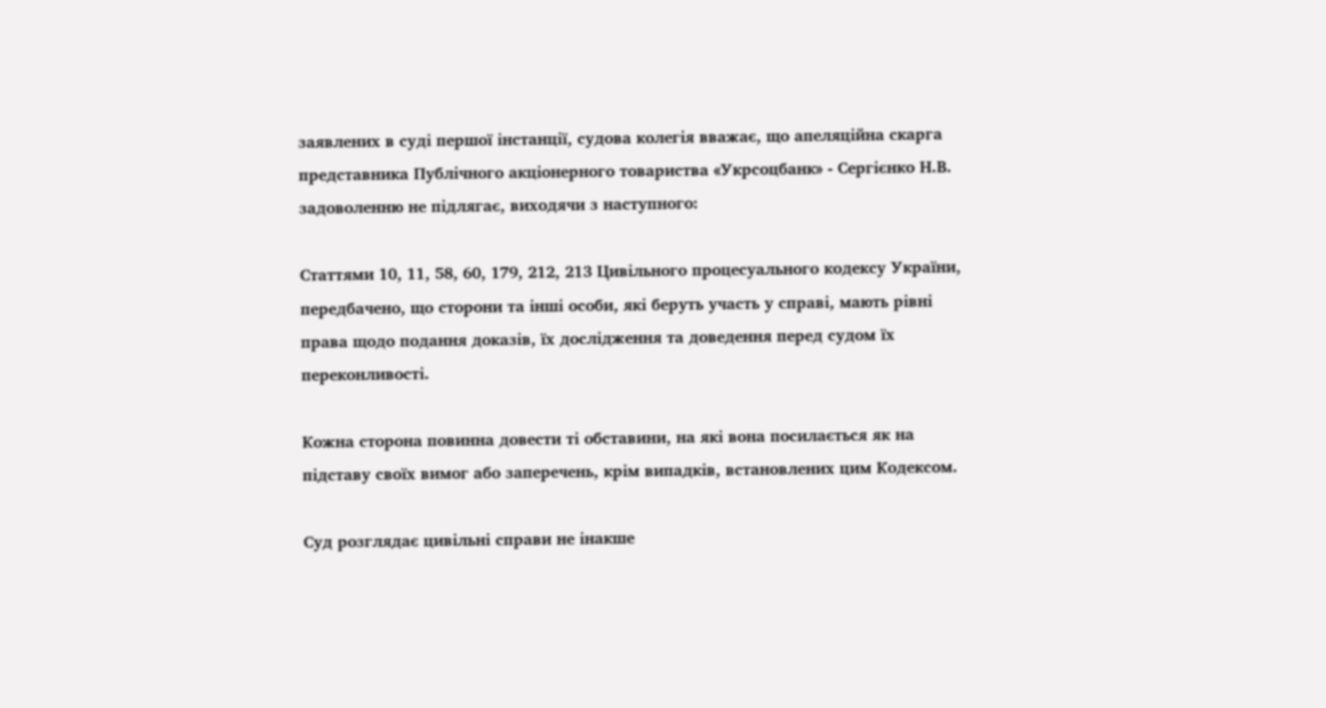заявлених в суді першої інстанції, судова колегія вважає, що апеляційна скарга представника Публічного акціонерного товариства «Укрсоцбанк» - Сергієнко Н.В. задоволенню не підлягає, виходячи з наступного:

Статтями 10, 11, 58, 60, 179, 212, 213 Цивільного процесуального кодексу України, передбачено, що сторони та інші особи, які беруть участь у справі, мають рівні права щодо подання доказів, їх дослідження та доведення перед судом їх переконливості.

Кожна сторона повинна довести ті обставини, на які вона посилається як на підставу своїх вимог або заперечень, крім випадків, встановлених цим Кодексом.

Суд розглядає цивільні справи не інакше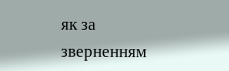як за зверненням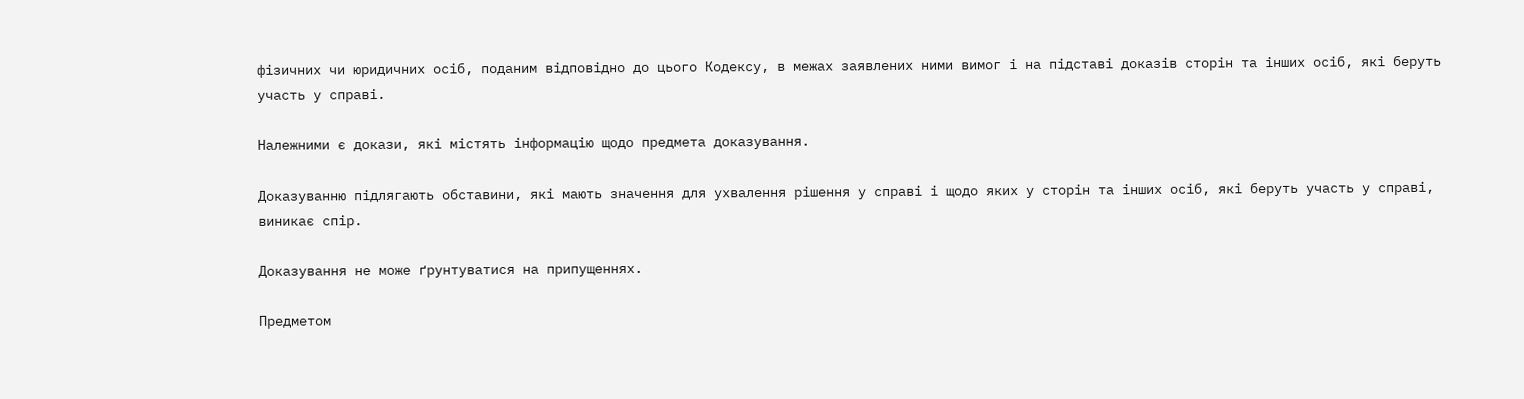фізичних чи юридичних осіб, поданим відповідно до цього Кодексу, в межах заявлених ними вимог і на підставі доказів сторін та інших осіб, які беруть участь у справі.

Належними є докази, які містять інформацію щодо предмета доказування.

Доказуванню підлягають обставини, які мають значення для ухвалення рішення у справі і щодо яких у сторін та інших осіб, які беруть участь у справі, виникає спір.

Доказування не може ґрунтуватися на припущеннях.

Предметом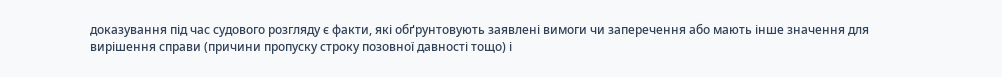доказування під час судового розгляду є факти, які обґрунтовують заявлені вимоги чи заперечення або мають інше значення для вирішення справи (причини пропуску строку позовної давності тощо) і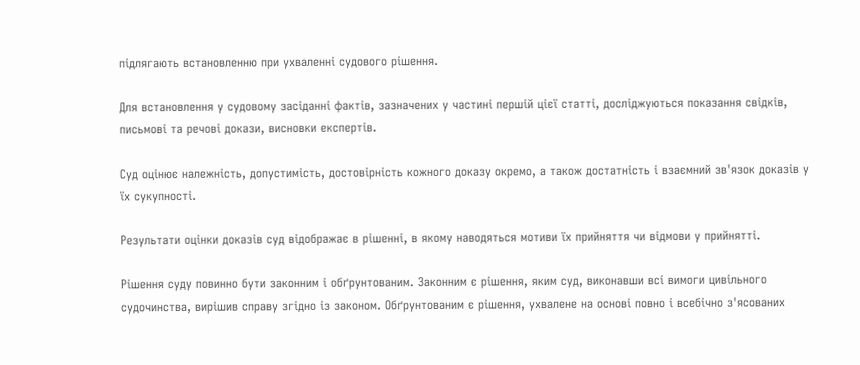підлягають встановленню при ухваленні судового рішення.

Для встановлення у судовому засіданні фактів, зазначених у частині першій цієї статті, досліджуються показання свідків, письмові та речові докази, висновки експертів.

Суд оцінює належність, допустимість, достовірність кожного доказу окремо, а також достатність і взаємний зв'язок доказів у їх сукупності.

Результати оцінки доказів суд відображає в рішенні, в якому наводяться мотиви їх прийняття чи відмови у прийнятті.

Рішення суду повинно бути законним і обґрунтованим. Законним є рішення, яким суд, виконавши всі вимоги цивільного судочинства, вирішив справу згідно із законом. Обґрунтованим є рішення, ухвалене на основі повно і всебічно з'ясованих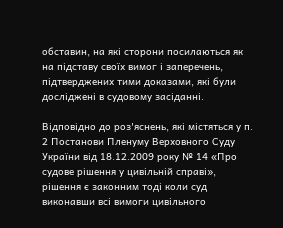обставин, на які сторони посилаються як на підставу своїх вимог і заперечень, підтверджених тими доказами, які були досліджені в судовому засіданні.

Відповідно до роз'яснень, які містяться у п. 2 Постанови Пленуму Верховного Суду України від 18.12.2009 року № 14 «Про судове рішення у цивільній справі», рішення є законним тоді коли суд виконавши всі вимоги цивільного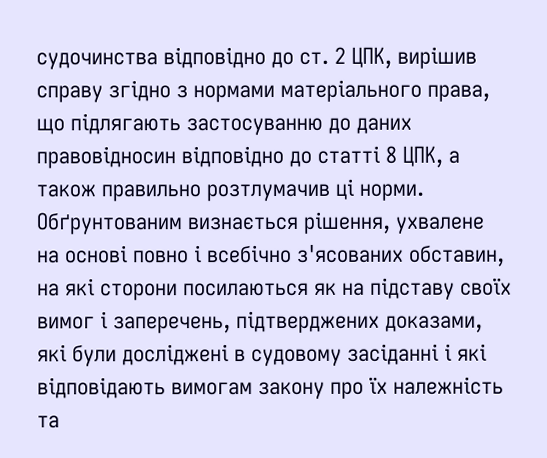судочинства відповідно до ст. 2 ЦПК, вирішив справу згідно з нормами матеріального права, що підлягають застосуванню до даних правовідносин відповідно до статті 8 ЦПК, а також правильно розтлумачив ці норми. Обґрунтованим визнається рішення, ухвалене на основі повно і всебічно з'ясованих обставин, на які сторони посилаються як на підставу своїх вимог і заперечень, підтверджених доказами, які були досліджені в судовому засіданні і які відповідають вимогам закону про їх належність та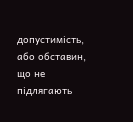допустимість, або обставин, що не підлягають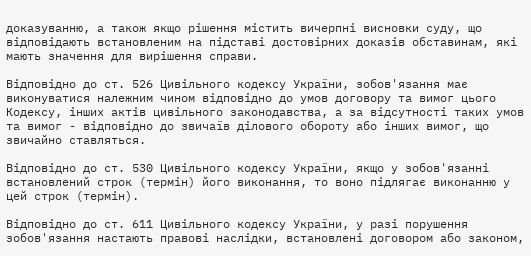доказуванню, а також якщо рішення містить вичерпні висновки суду, що відповідають встановленим на підставі достовірних доказів обставинам, які мають значення для вирішення справи.

Відповідно до ст. 526 Цивільного кодексу України, зобов'язання має виконуватися належним чином відповідно до умов договору та вимог цього Кодексу, інших актів цивільного законодавства, а за відсутності таких умов та вимог - відповідно до звичаїв ділового обороту або інших вимог, що звичайно ставляться.

Відповідно до ст. 530 Цивільного кодексу України, якщо у зобов'язанні встановлений строк (термін) його виконання, то воно підлягає виконанню у цей строк (термін).

Відповідно до ст. 611 Цивільного кодексу України, у разі порушення зобов'язання настають правові наслідки, встановлені договором або законом,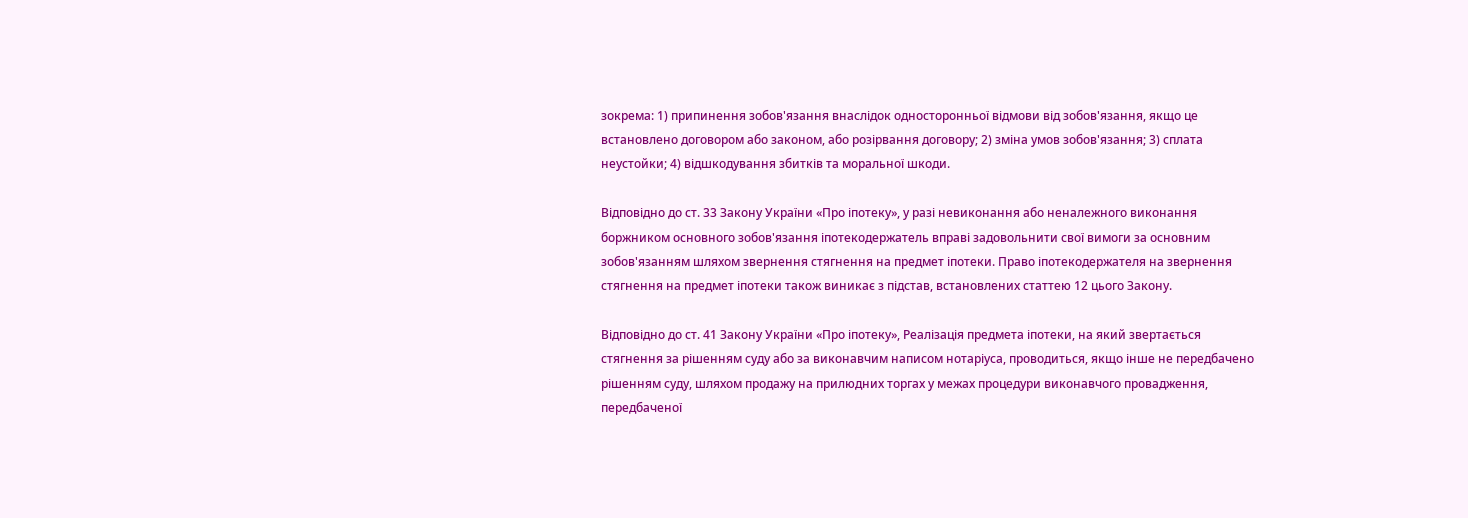зокрема: 1) припинення зобов'язання внаслідок односторонньої відмови від зобов'язання, якщо це встановлено договором або законом, або розірвання договору; 2) зміна умов зобов'язання; 3) сплата неустойки; 4) відшкодування збитків та моральної шкоди.

Відповідно до ст. 33 Закону України «Про іпотеку», у разі невиконання або неналежного виконання боржником основного зобов'язання іпотекодержатель вправі задовольнити свої вимоги за основним зобов'язанням шляхом звернення стягнення на предмет іпотеки. Право іпотекодержателя на звернення стягнення на предмет іпотеки також виникає з підстав, встановлених статтею 12 цього Закону.

Відповідно до ст. 41 Закону України «Про іпотеку», Реалізація предмета іпотеки, на який звертається стягнення за рішенням суду або за виконавчим написом нотаріуса, проводиться, якщо інше не передбачено рішенням суду, шляхом продажу на прилюдних торгах у межах процедури виконавчого провадження, передбаченої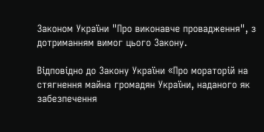Законом України "Про виконавче провадження", з дотриманням вимог цього Закону.

Відповідно до Закону України «Про мораторій на стягнення майна громадян України, наданого як забезпечення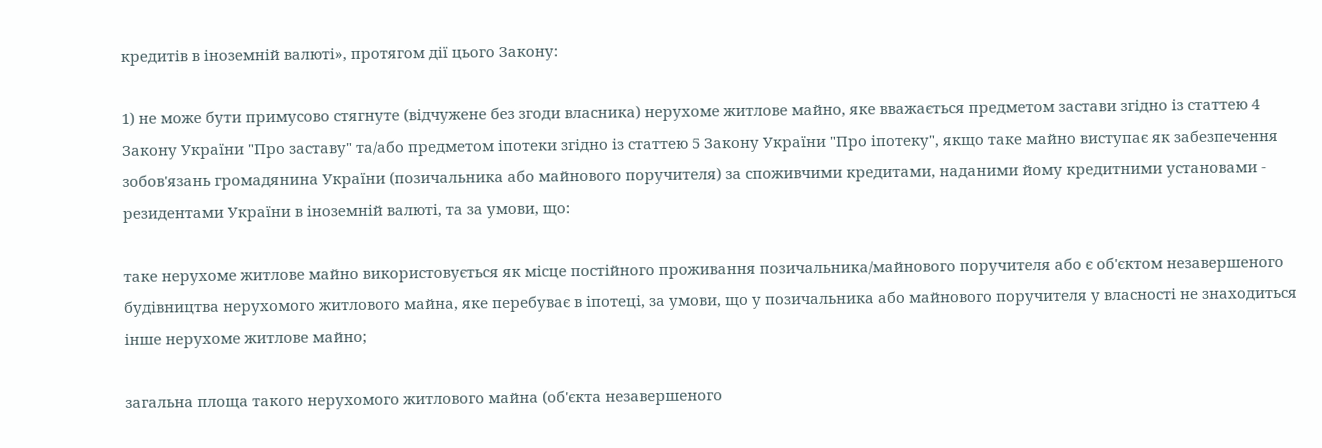кредитів в іноземній валюті», протягом дії цього Закону:

1) не може бути примусово стягнуте (відчужене без згоди власника) нерухоме житлове майно, яке вважається предметом застави згідно із статтею 4 Закону України "Про заставу" та/або предметом іпотеки згідно із статтею 5 Закону України "Про іпотеку", якщо таке майно виступає як забезпечення зобов'язань громадянина України (позичальника або майнового поручителя) за споживчими кредитами, наданими йому кредитними установами - резидентами України в іноземній валюті, та за умови, що:

таке нерухоме житлове майно використовується як місце постійного проживання позичальника/майнового поручителя або є об'єктом незавершеного будівництва нерухомого житлового майна, яке перебуває в іпотеці, за умови, що у позичальника або майнового поручителя у власності не знаходиться інше нерухоме житлове майно;

загальна площа такого нерухомого житлового майна (об'єкта незавершеного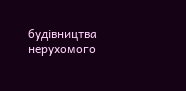будівництва нерухомого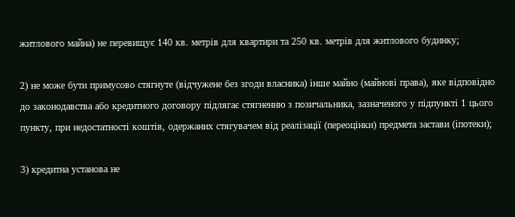житлового майна) не перевищує 140 кв. метрів для квартири та 250 кв. метрів для житлового будинку;

2) не може бути примусово стягнуте (відчужене без згоди власника) інше майно (майнові права), яке відповідно до законодавства або кредитного договору підлягає стягненню з позичальника, зазначеного у підпункті 1 цього пункту, при недостатності коштів, одержаних стягувачем від реалізації (переоцінки) предмета застави (іпотеки);

3) кредитна установа не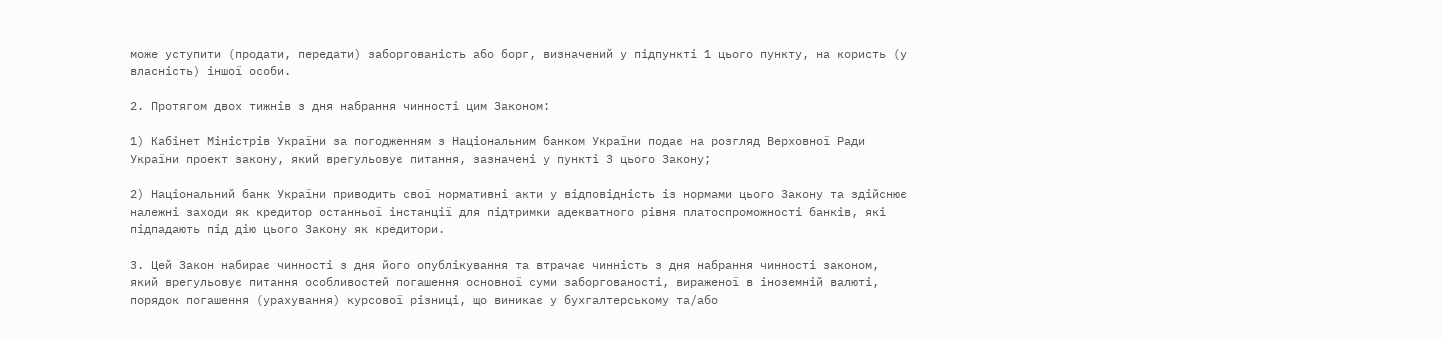може уступити (продати, передати) заборгованість або борг, визначений у підпункті 1 цього пункту, на користь (у власність) іншої особи.

2. Протягом двох тижнів з дня набрання чинності цим Законом:

1) Кабінет Міністрів України за погодженням з Національним банком України подає на розгляд Верховної Ради України проект закону, який врегульовує питання, зазначені у пункті 3 цього Закону;

2) Національний банк України приводить свої нормативні акти у відповідність із нормами цього Закону та здійснює належні заходи як кредитор останньої інстанції для підтримки адекватного рівня платоспроможності банків, які підпадають під дію цього Закону як кредитори.

3. Цей Закон набирає чинності з дня його опублікування та втрачає чинність з дня набрання чинності законом, який врегульовує питання особливостей погашення основної суми заборгованості, вираженої в іноземній валюті, порядок погашення (урахування) курсової різниці, що виникає у бухгалтерському та/або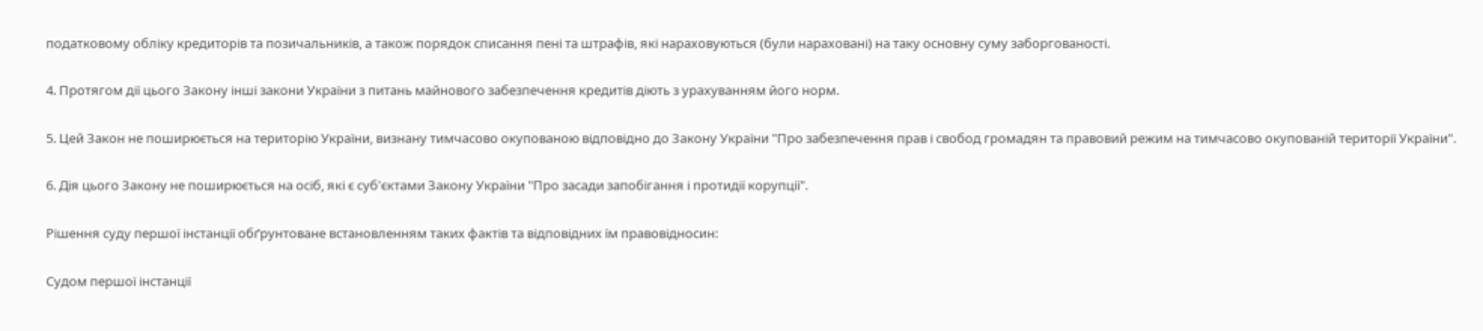податковому обліку кредиторів та позичальників, а також порядок списання пені та штрафів, які нараховуються (були нараховані) на таку основну суму заборгованості.

4. Протягом дії цього Закону інші закони України з питань майнового забезпечення кредитів діють з урахуванням його норм.

5. Цей Закон не поширюється на територію України, визнану тимчасово окупованою відповідно до Закону України "Про забезпечення прав і свобод громадян та правовий режим на тимчасово окупованій території України".

6. Дія цього Закону не поширюється на осіб, які є суб'єктами Закону України "Про засади запобігання і протидії корупції".

Рішення суду першої інстанції обґрунтоване встановленням таких фактів та відповідних їм правовідносин:

Судом першої інстанції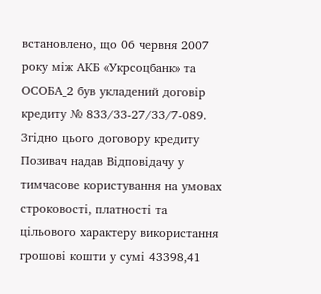встановлено, що 06 червня 2007 року між АКБ «Укрсоцбанк» та ОСОБА_2 був укладений договір кредиту № 833/33-27/33/7-089. Згідно цього договору кредиту Позивач надав Відповідачу у тимчасове користування на умовах строковості, платності та цільового характеру використання грошові кошти у сумі 43398,41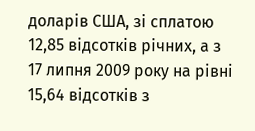доларів США, зі сплатою 12,85 відсотків річних, а з 17 липня 2009 року на рівні 15,64 відсотків з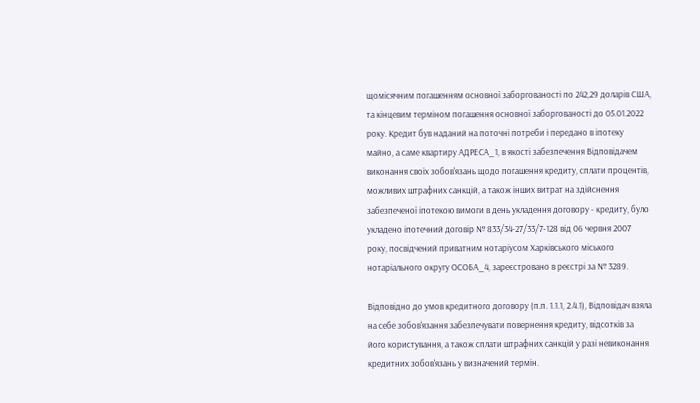щомісячним погашенням основної заборгованості по 242,29 доларів США, та кінцевим терміном погашення основної заборгованості до 05.01.2022 року. Кредит був наданий на поточні потреби і передано в іпотеку майно, а саме квартиру АДРЕСА_1, в якості забезпечення Відповідачем виконання своїх зобов'язань щодо погашення кредиту, сплати процентів, можливих штрафних санкцій, а також інших витрат на здійснення забезпеченої іпотекою вимоги в день укладення договору - кредиту, було укладено іпотечний договір № 833/34-27/33/7-128 від 06 червня 2007 року, посвідчений приватним нотаріусом Харківського міського нотаріального округу ОСОБА_4, зареєстровано в реєстрі за № 3289.

Відповідно до умов кредитного договору (п.п. 1.1.1, 2.4.1), Відповідач взяла на себе зобов'язання забезпечувати повернення кредиту, відсотків за його користування, а також сплати штрафних санкцій у разі невиконання кредитних зобов'язань у визначений термін.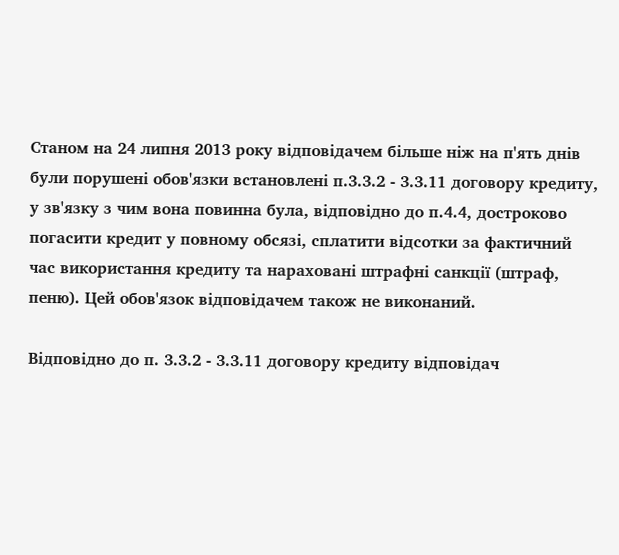Станом на 24 липня 2013 року відповідачем більше ніж на п'ять днів були порушені обов'язки встановлені п.3.3.2 - 3.3.11 договору кредиту, у зв'язку з чим вона повинна була, відповідно до п.4.4, достроково погасити кредит у повному обсязі, сплатити відсотки за фактичний час використання кредиту та нараховані штрафні санкції (штраф, пеню). Цей обов'язок відповідачем також не виконаний.

Відповідно до п. 3.3.2 - 3.3.11 договору кредиту відповідач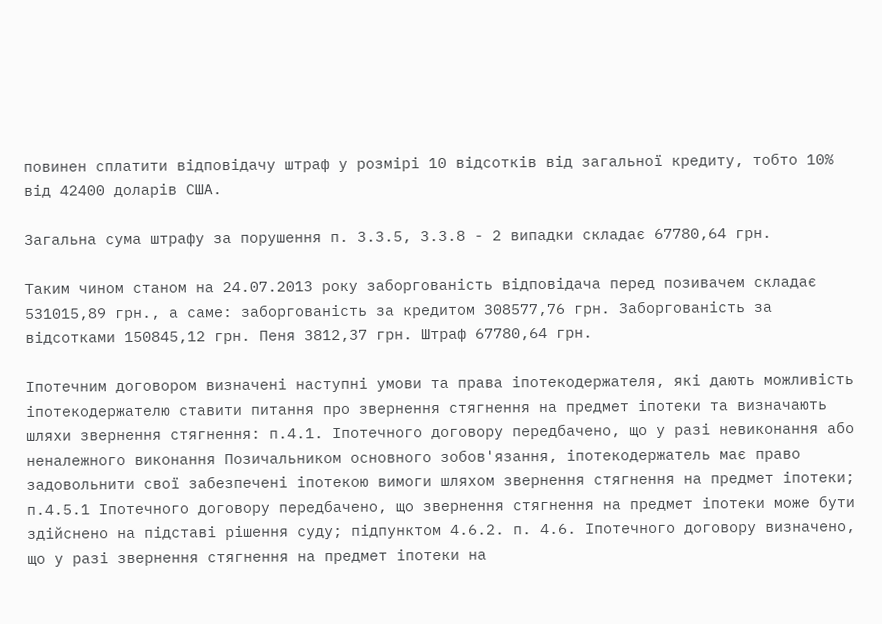повинен сплатити відповідачу штраф у розмірі 10 відсотків від загальної кредиту, тобто 10% від 42400 доларів США.

Загальна сума штрафу за порушення п. 3.3.5, 3.3.8 - 2 випадки складає 67780,64 грн.

Таким чином станом на 24.07.2013 року заборгованість відповідача перед позивачем складає 531015,89 грн., а саме: заборгованість за кредитом 308577,76 грн. Заборгованість за відсотками 150845,12 грн. Пеня 3812,37 грн. Штраф 67780,64 грн.

Іпотечним договором визначені наступні умови та права іпотекодержателя, які дають можливість іпотекодержателю ставити питання про звернення стягнення на предмет іпотеки та визначають шляхи звернення стягнення: п.4.1. Іпотечного договору передбачено, що у разі невиконання або неналежного виконання Позичальником основного зобов'язання, іпотекодержатель має право задовольнити свої забезпечені іпотекою вимоги шляхом звернення стягнення на предмет іпотеки; п.4.5.1 Іпотечного договору передбачено, що звернення стягнення на предмет іпотеки може бути здійснено на підставі рішення суду; підпунктом 4.6.2. п. 4.6. Іпотечного договору визначено, що у разі звернення стягнення на предмет іпотеки на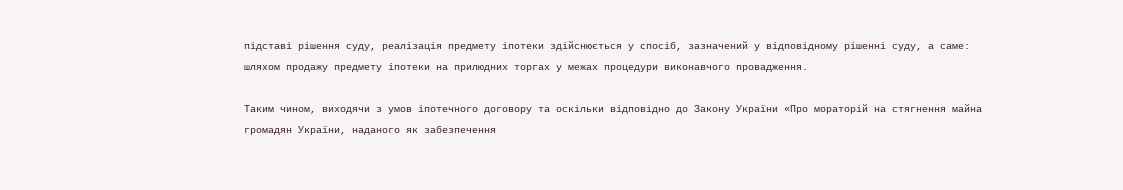підставі рішення суду, реалізація предмету іпотеки здійснюється у спосіб, зазначений у відповідному рішенні суду, а саме: шляхом продажу предмету іпотеки на прилюдних торгах у межах процедури виконавчого провадження.

Таким чином, виходячи з умов іпотечного договору та оскільки відповідно до Закону України «Про мораторій на стягнення майна громадян України, наданого як забезпечення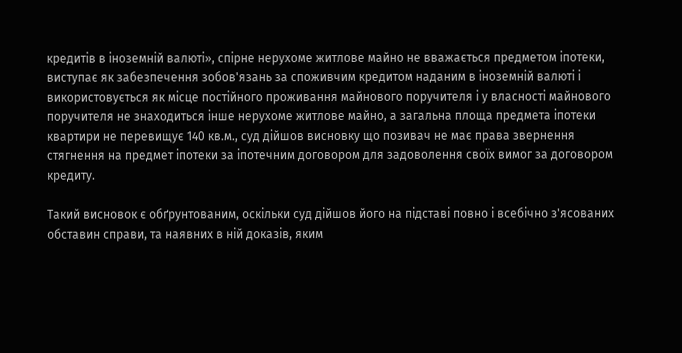кредитів в іноземній валюті», спірне нерухоме житлове майно не вважається предметом іпотеки, виступає як забезпечення зобов'язань за споживчим кредитом наданим в іноземній валюті і використовується як місце постійного проживання майнового поручителя і у власності майнового поручителя не знаходиться інше нерухоме житлове майно, а загальна площа предмета іпотеки квартири не перевищує 140 кв.м., суд дійшов висновку що позивач не має права звернення стягнення на предмет іпотеки за іпотечним договором для задоволення своїх вимог за договором кредиту.

Такий висновок є обґрунтованим, оскільки суд дійшов його на підставі повно і всебічно з'ясованих обставин справи, та наявних в ній доказів, яким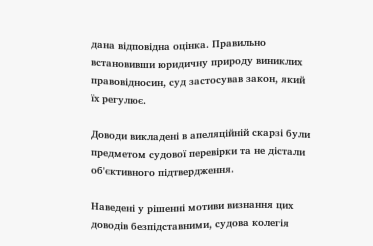дана відповідна оцінка. Правильно встановивши юридичну природу виниклих правовідносин, суд застосував закон, який їх регулює.

Доводи викладені в апеляційній скарзі були предметом судової перевірки та не дістали об'єктивного підтвердження.

Наведені у рішенні мотиви визнання цих доводів безпідставними, судова колегія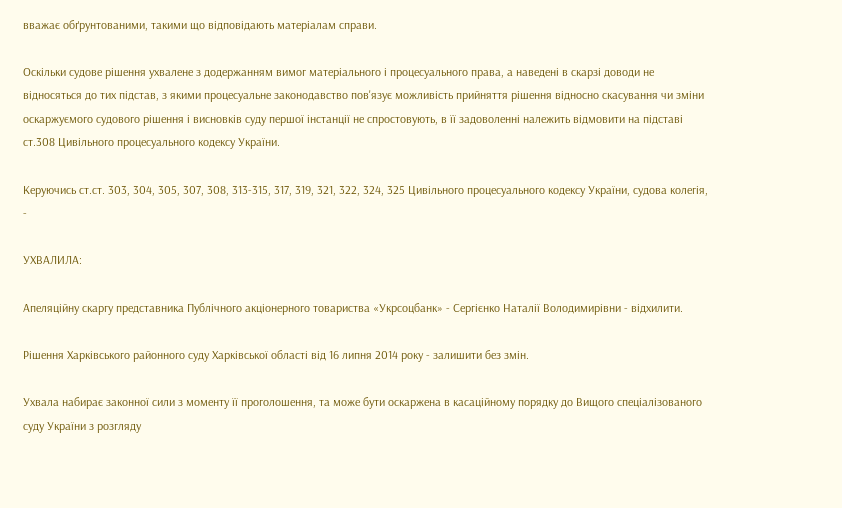вважає обґрунтованими, такими що відповідають матеріалам справи.

Оскільки судове рішення ухвалене з додержанням вимог матеріального і процесуального права, а наведені в скарзі доводи не відносяться до тих підстав, з якими процесуальне законодавство пов'язує можливість прийняття рішення відносно скасування чи зміни оскаржуємого судового рішення і висновків суду першої інстанції не спростовують, в її задоволенні належить відмовити на підставі ст.308 Цивільного процесуального кодексу України.

Керуючись ст.ст. 303, 304, 305, 307, 308, 313-315, 317, 319, 321, 322, 324, 325 Цивільного процесуального кодексу України, судова колегія, -

УХВАЛИЛА:

Апеляційну скаргу представника Публічного акціонерного товариства «Укрсоцбанк» - Сергієнко Наталії Володимирівни - відхилити.

Рішення Харківського районного суду Харківської області від 16 липня 2014 року - залишити без змін.

Ухвала набирає законної сили з моменту її проголошення, та може бути оскаржена в касаційному порядку до Вищого спеціалізованого суду України з розгляду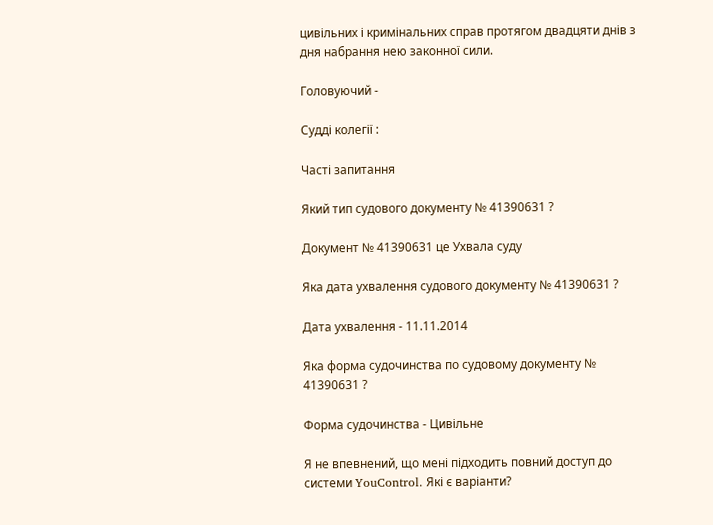цивільних і кримінальних справ протягом двадцяти днів з дня набрання нею законної сили.

Головуючий -

Судді колегії :

Часті запитання

Який тип судового документу № 41390631 ?

Документ № 41390631 це Ухвала суду

Яка дата ухвалення судового документу № 41390631 ?

Дата ухвалення - 11.11.2014

Яка форма судочинства по судовому документу № 41390631 ?

Форма судочинства - Цивільне

Я не впевнений, що мені підходить повний доступ до системи YouControl. Які є варіанти?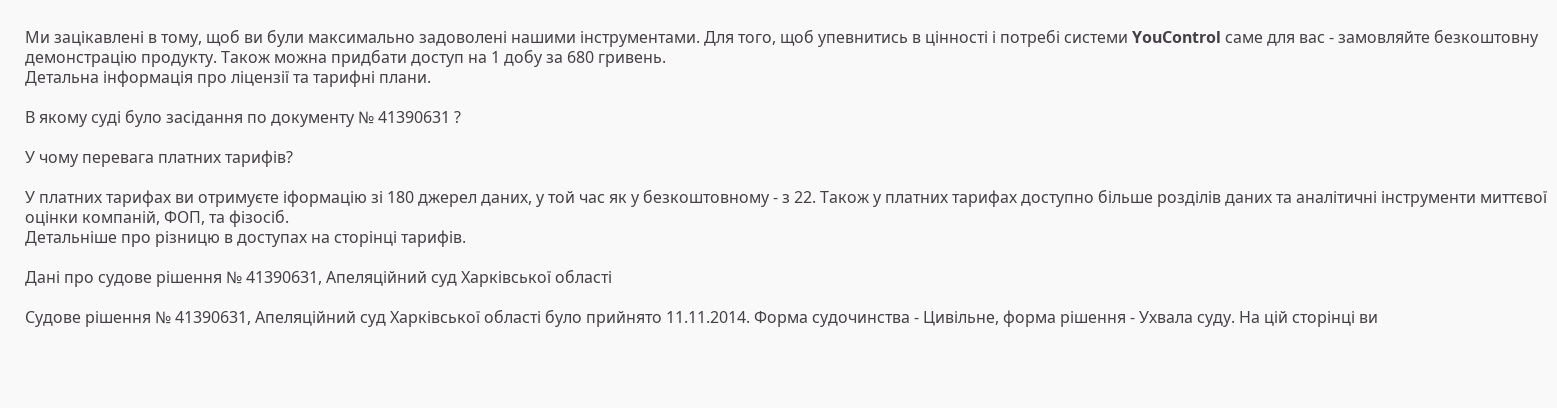Ми зацікавлені в тому, щоб ви були максимально задоволені нашими інструментами. Для того, щоб упевнитись в цінності і потребі системи YouControl саме для вас - замовляйте безкоштовну демонстрацію продукту. Також можна придбати доступ на 1 добу за 680 гривень.
Детальна інформація про ліцензії та тарифні плани.

В якому cуді було засідання по документу № 41390631 ?

У чому перевага платних тарифів?

У платних тарифах ви отримуєте іформацію зі 180 джерел даних, у той час як у безкоштовному - з 22. Також у платних тарифах доступно більше розділів даних та аналітичні інструменти миттєвої оцінки компаній, ФОП, та фізосіб.
Детальніше про різницю в доступах на сторінці тарифів.

Дані про судове рішення № 41390631, Апеляційний суд Харківської області

Судове рішення № 41390631, Апеляційний суд Харківської області було прийнято 11.11.2014. Форма судочинства - Цивільне, форма рішення - Ухвала суду. На цій сторінці ви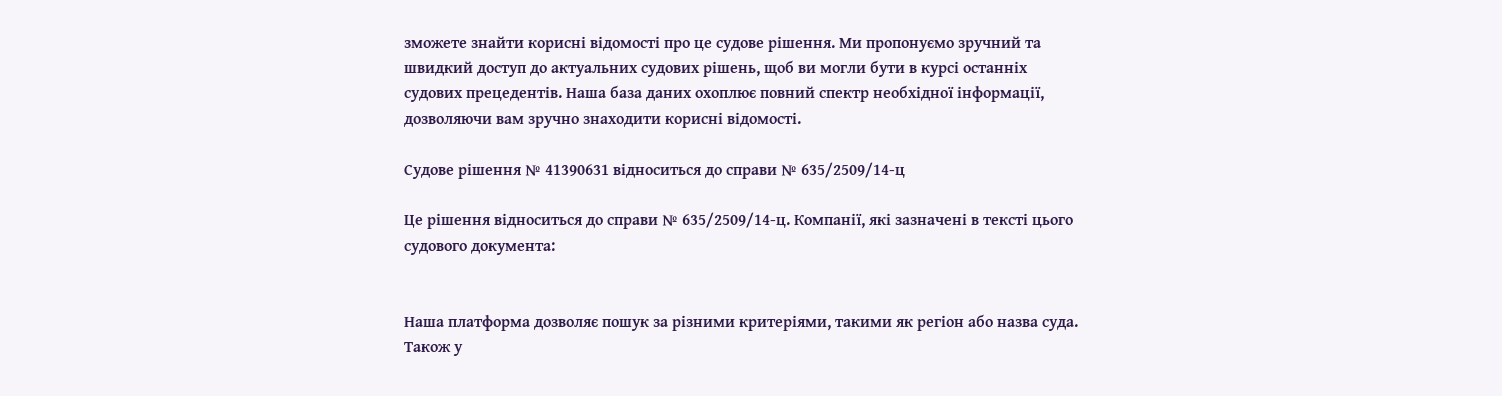зможете знайти корисні відомості про це судове рішення. Ми пропонуємо зручний та швидкий доступ до актуальних судових рішень, щоб ви могли бути в курсі останніх судових прецедентів. Наша база даних охоплює повний спектр необхідної інформації, дозволяючи вам зручно знаходити корисні відомості.

Судове рішення № 41390631 відноситься до справи № 635/2509/14-ц

Це рішення відноситься до справи № 635/2509/14-ц. Компанії, які зазначені в тексті цього судового документа:


Наша платформа дозволяє пошук за різними критеріями, такими як регіон або назва суда. Також у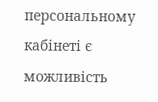персональному кабінеті є можливість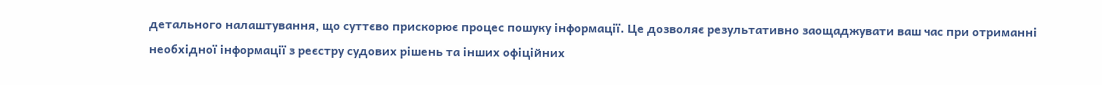детального налаштування, що суттєво прискорює процес пошуку інформації. Це дозволяє результативно заощаджувати ваш час при отриманні необхідної інформації з реєстру судових рішень та інших офіційних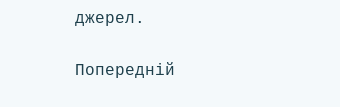джерел.

Попередній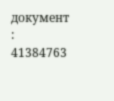документ : 41384763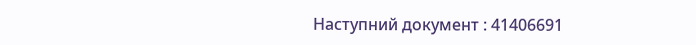Наступний документ : 41406691